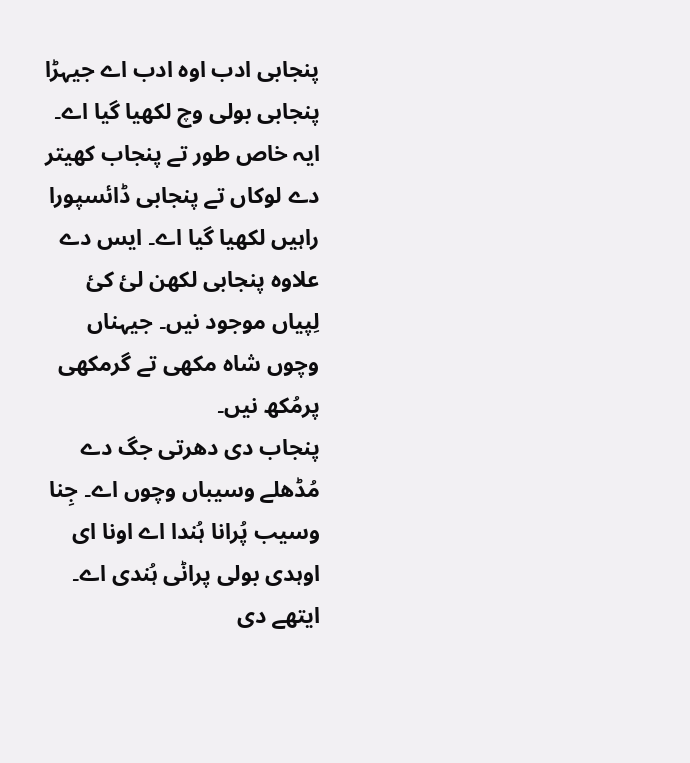پنجابی ادب اوہ ادب اے جیہڑا پنجابی بولی وچ لکھیا گیا اے۔ ایہ خاص طور تے پنجاب کھیتر دے لوکاں تے پنجابی ڈائسپورا راہیں لکھیا گیا اے۔ ایس دے علاوہ پنجابی لکھن لئ کئ لِپیاں موجود نیں۔ جیہناں وچوں شاہ مکھی تے گرمکھی پرمُکھ نیں۔
پنجاب دی دھرتی جگ دے مُڈھلے وسیباں وچوں اے۔ جِنا وسیب پُرانا ہُندا اے اونا ای اوہدی بولی پراݨی ہُندی اے۔ ایتھے دی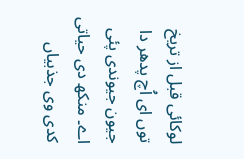لوکائی قبل از تریخ توں ای اُچ پدھر دا جیون جیوندی پئی اے۔ منکھ دی حیاتی کدی وی جذبیاں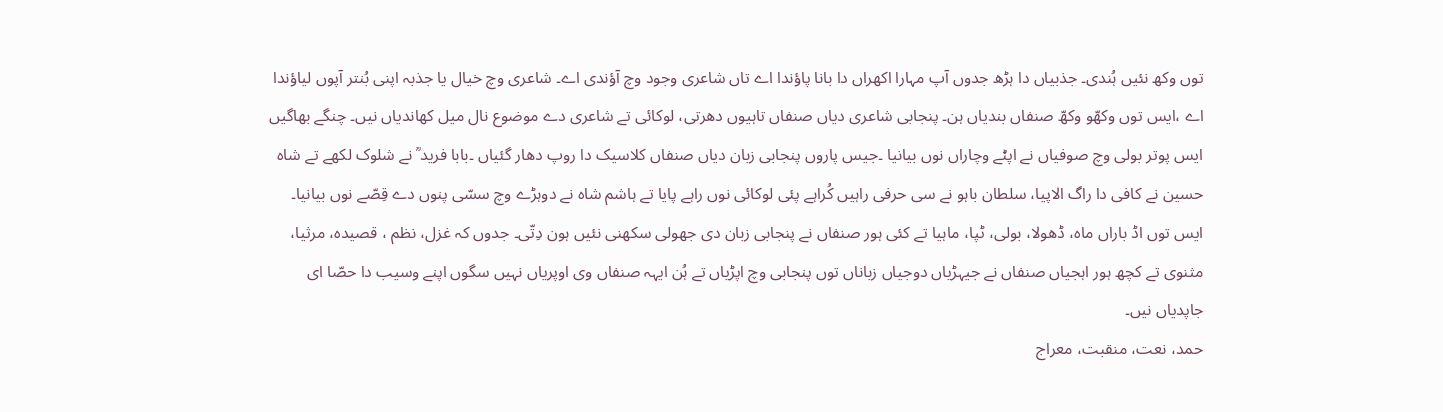توں وکھ نئیں ہُندی۔ جذبیاں دا ہڑھ جدوں آپ مہارا اکھراں دا بانا پاؤندا اے تاں شاعری وجود وچ آؤندی اے۔ شاعری وچ خیال یا جذبہ اپنی بُنتر آپوں لیاؤندا اے ،ایس توں وکھّو وکھّ صنفاں بندیاں ہن۔ پنجابی شاعری دیاں صنفاں تاہیوں دھرتی، لوکائی تے شاعری دے موضوع نال میل کھاندیاں نیں۔ چنگے بھاگیں ایس پوتر بولی وچ صوفیاں نے اپݨے وچاراں نوں بیانیا ۔جیس پاروں پنجابی زبان دیاں صنفاں کلاسیک دا روپ دھار گئیاں ۔بابا فرید ؒ نے شلوک لکھے تے شاہ حسین نے کافی دا راگ الاپیا، سلطان باہو نے سی حرفی راہیں کُراہے پئی لوکائی نوں راہے پایا تے ہاشم شاہ نے دوہڑے وچ سسّی پنوں دے قِصّے نوں بیانیا۔ ایس توں اڈ باراں ماہ، ڈھولا، بولی، ٹپا، ماہیا تے کئی ہور صنفاں نے پنجابی زبان دی جھولی سکھنی نئیں ہون دِتّی۔ جدوں کہ غزل، نظم ، قصیدہ، مرثیا، مثنوی تے کچھ ہور اہجیاں صنفاں نے جیہڑیاں دوجیاں زباناں توں پنجابی وچ اپڑیاں تے ہُن ایہہ صنفاں وی اوپریاں نہیں سگوں اپنے وسیب دا حصّا ای جاپدیاں نیں۔
حمد، نعت، منقبت، معراج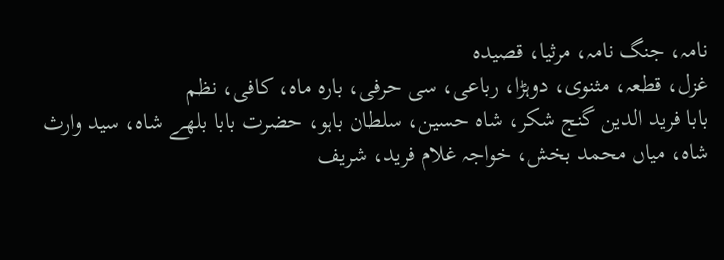نامہ، جنگ نامہ، مرثیا، قصیدہ
غزل، قطعہ، مثنوی، دوہڑا، رباعی، سی حرفی، بارہ ماہ، کافی، نظم
بابا فرید الدین گنج شکر، شاہ حسین، سلطان باہو، حضرت بابا بلھے شاہ، سید وارث شاہ، میاں محمد بخش، خواجہ غلام فرید، شریف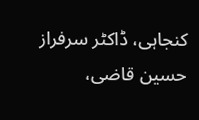کنجاہی، ڈاکٹر سرفراز حسین قاضی،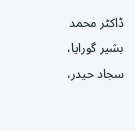ڈاکٹر محمد بشیر گورایا، سجاد حیدر،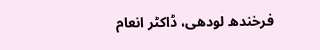فرخندھ لودھی، ڈاکٹر انعام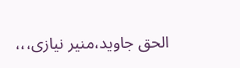الحق جاوید،منیر نیازی،،،